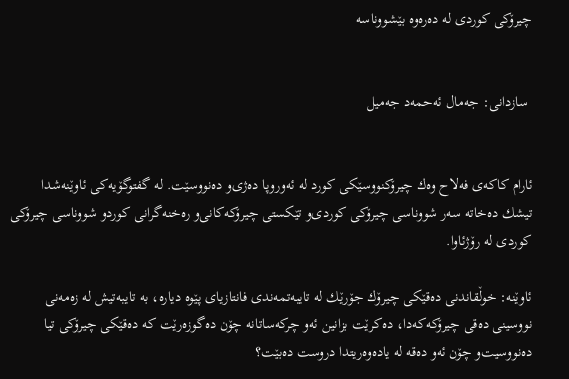چیرۆكی‌ كوردی‌ له‌ ده‌ره‌وه‌ بێشووناسه‌


 سازدانی: جه‌مال ئه‌حمه‌د جه‌میل


ئارام كاكه‌ی‌ فه‌لاح وه‌ك چیرۆكنووسێكی‌ كورد له‌ ئه‌وروپا ده‌ژی‌‌و ده‌نووسێت. له‌ گفتوگۆیه‌كی‌ ئاوێنه‌شدا تیشك ده‌خاته‌ سه‌ر شووناسی‌ چیرۆكی‌ كوردی‌‌و تێكستی‌ چیرۆكه‌كانی‌‌و ره‌خنه‌گرانی‌ كوردو شووناسی‌ چیرۆكی‌ كوردی‌ له‌ رۆژئاوا.

ئاوێنه‌: خوڵقاندنی‌ ده‌قێكی‌ چیرۆك جۆرێك له‌ تایبه‌تمه‌ندی‌ فانتازیای‌ پێوه‌ دیاره‌، به‌ تایبه‌تیش له‌ زه‌مه‌نی‌ نووسینی‌ ده‌قی‌ چیرۆكه‌كه‌دا، ده‌كرێت بزانین ئه‌و چركه‌ساتانه‌ چۆن ده‌گوزه‌رێت كه‌ ده‌قێكی‌ چیرۆكی‌ تیا ده‌نووسیت‌و چۆن ئه‌و ده‌قه‌ له‌ یاده‌وه‌ریتدا دروست ده‌بێت؟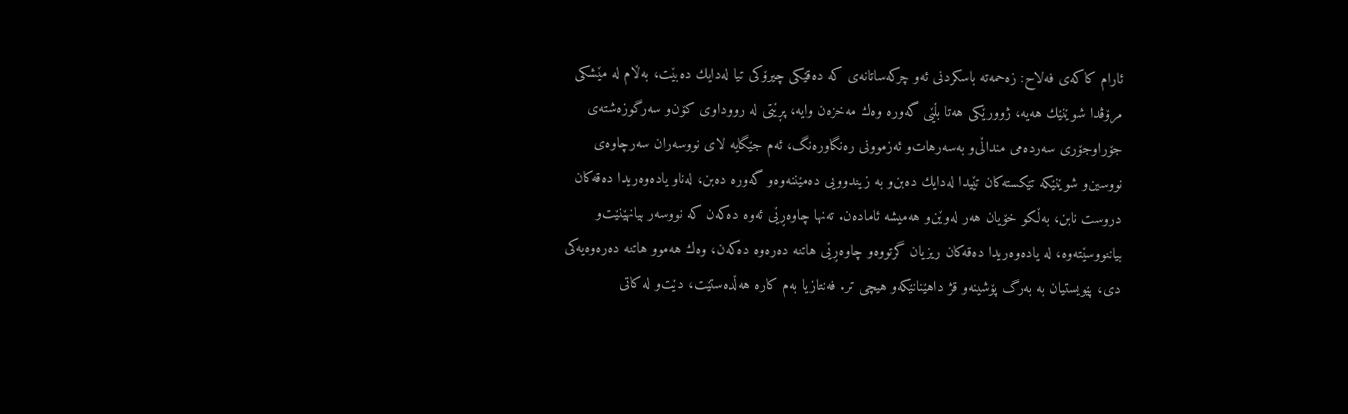ئارام كاكه‌ی‌ فه‌لاح: زه‌حمه‌ته‌ باسكردنی‌ ئه‌و چركه‌ساتانه‌ی‌ كه‌ ده‌قێكی‌ چیرۆكی‌ تیا له‌دایك ده‌بێت، به‌ڵام له‌ مێشكی‌ مرۆڤدا شوێنێك هه‌یه‌، ژوورێكی‌ هه‌تا بڵێی‌ گه‌وره‌ وه‌ك مه‌خزه‌ن وایه‌، پڕێتی‌ له‌ رووداوی‌ كۆن‌و سه‌رگوزه‌شته‌ی‌ جۆراوجۆری‌ سه‌رده‌می‌ منداڵی‌‌و به‌سه‌رهات‌و ئه‌زموونی‌ ره‌نگاوره‌نگ، ئه‌م جێگایه‌ لای‌ نووسه‌ران سه‌رچاوه‌ی‌ نووسین‌و شوێنێكه‌ تێكسته‌كان تێیدا له‌دایك ده‌بن‌و به‌ زیندوویی‌ ده‌مێننه‌وه‌و گه‌وره‌ ده‌بن، له‌ناو یاده‌وه‌ریدا ده‌قه‌كان دروست نابن، به‌ڵكو خۆیان هه‌ر له‌وێن‌و هه‌میشه‌ ئاماده‌ن. ته‌نها چاوه‌ڕێی‌ ئه‌وه‌ ده‌كه‌ن كه‌ نووسه‌ر بیانهێنێت‌و بیاننووسێته‌وه‌، له‌ یاده‌وه‌ریدا ده‌قه‌كان ریزیان گرتووه‌و چاوه‌ڕێی‌ هاتنه‌ ده‌ره‌وه‌ ده‌كه‌ن، وه‌ك هه‌موو هاتنه‌ ده‌ره‌وه‌یه‌كی‌ دی‌، پێویستیان به‌ به‌رگ پۆشینه‌و قژ داهێنانێكه‌و هیچی‌ تر. فه‌نتازیا به‌م كاره‌ هه‌ڵده‌ستێت، دێت‌و له‌ كاتی‌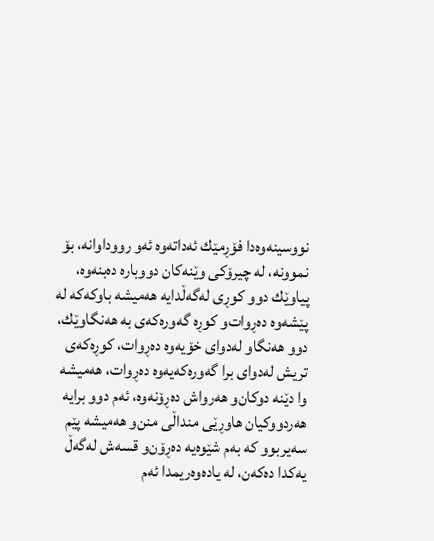نووسینه‌وه‌دا فۆڕمێك ئه‌داته‌وه‌ ئه‌و رووداوانه‌، بۆ نموونه‌، له‌ چیرۆكی‌ وێنه‌كان دووباره‌ ده‌بنه‌وه‌، پیاوێك دوو كوڕی‌ له‌گه‌ڵدایه‌ هه‌میشه‌ باوكه‌كه‌ له‌ پێشه‌وه‌ ده‌ڕوات‌و كوڕه‌ گه‌وره‌كه‌ی‌ به‌ هه‌نگاوێك، دوو هه‌نگاو له‌دوای‌ خۆیه‌وه‌ ده‌ڕوات، كوڕه‌كه‌ی‌ تریش له‌دوای‌ برا گه‌وره‌كه‌یه‌وه‌ ده‌ڕوات، هه‌میشه‌ وا دێنه‌ دوكان‌و هه‌رواش ده‌ڕۆنه‌وه‌، ئه‌م دوو برایه‌ هه‌ردووكیان هاوڕێی‌ منداڵی‌ منن‌و هه‌میشه‌ پێم سه‌یربوو كه‌ به‌م شێوه‌یه‌ ده‌ڕۆن‌و قسه‌ش له‌گه‌ڵ‌ یه‌كدا ده‌كه‌ن، له‌ یاده‌وه‌ریمدا ئه‌م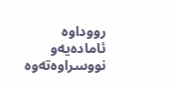رووداوه‌ ئاماده‌یه‌و نووسراوه‌ته‌وه‌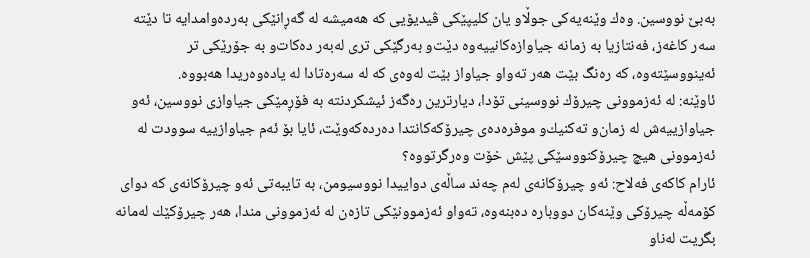به‌بێ‌ نووسین. وه‌ك وێنه‌یه‌كی‌ جوڵاو یان كلیپێكی‌ ڤیدیۆیی‌ كه‌ هه‌میشه‌ له‌ گه‌ڕانێكی‌ به‌رده‌وامدایه‌ تا دێته‌ سه‌ر كاغه‌ز، فه‌نتازیا به‌ زمانه‌ جیاوازه‌كانییه‌وه‌ دێت‌و به‌رگێكی‌ تری‌ له‌به‌ر ده‌كات‌و به‌ جۆرێكی‌ تر ئه‌ینووسێته‌وه‌، كه‌ ره‌نگ بێت هه‌ر ته‌واو جیاواز بێت له‌وه‌ی‌ كه‌ له‌ سه‌ره‌تادا له‌ یاده‌وه‌ریدا هه‌بووه‌.
ئاوێنه‌: له‌ ئه‌زموونی‌ چیرۆك نووسینی‌ تۆدا، دیارترین ره‌گه‌ز ئیشكردنته‌ به‌ فۆڕمێكی‌ جیاوازی‌ نووسین، ئه‌و جیاوازییه‌ش له‌ زمان‌و ته‌كنیك‌و موفره‌ده‌ی‌ چیرۆكه‌كانتدا ده‌رده‌كه‌وێت، ئایا بۆ ئه‌م جیاوازییه‌ سوودت له‌ ئه‌زموونی‌ هیچ چیرۆكنووسێكی‌ پێش خۆت وه‌رگرتووه‌؟
ئارام كاكه‌ی‌ فه‌لاح: ئه‌و چیرۆكانه‌ی‌ له‌م چه‌ند ساڵه‌ی‌ دواییدا نووسیومن، به‌ تایبه‌تی‌ ئه‌و چیرۆكانه‌ی‌ كه‌ دوای‌ كۆمه‌ڵه‌ چیرۆكی‌ وێنه‌كان دووباره‌ ده‌بنه‌وه‌، ته‌واو ئه‌زموونێكی‌ تازه‌ن له‌ ئه‌زموونی‌ مندا، هه‌ر چیرۆكێك له‌مانه‌ بگریت له‌ناو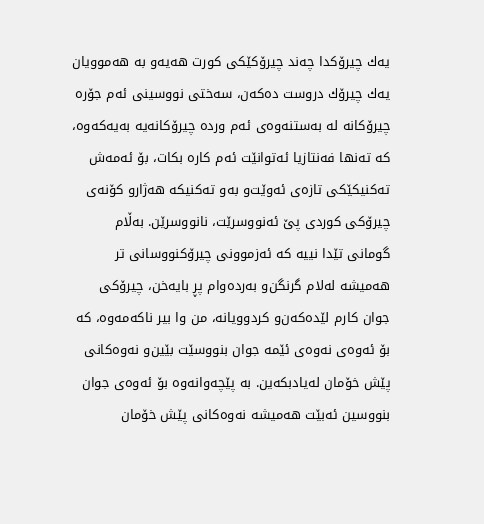یه‌ك چیرۆكدا چه‌ند چیرۆكێكی‌ كورت هه‌یه‌و به‌ هه‌موویان یه‌ك چیرۆك دروست ده‌كه‌ن، سه‌ختی‌ نووسینی‌ ئه‌م جۆره‌ چیرۆكانه‌ له‌ به‌ستنه‌وه‌ی‌ ئه‌م ورده‌ چیرۆكانه‌یه‌ به‌یه‌كه‌وه‌، كه‌ ته‌نها فه‌نتازیا ئه‌توانێت ئه‌م كاره‌ بكات، بۆ ئه‌مه‌ش ته‌كنیكێكی‌ تازه‌ی‌ ئه‌وێت‌و به‌و ته‌كنیكه‌ هه‌ژارو كۆنه‌ی‌ چیرۆكی‌ كوردی‌ پێ‌ ئه‌نووسرێت، نانووسرێن. به‌ڵام گومانی‌ تێدا نییه‌ كه‌ ئه‌زموونی‌ چیرۆكنووسانی‌ تر هه‌میشه‌ له‌لام گرنگن‌و به‌رده‌وام پڕ بایه‌خن، چیرۆكی‌ جوان كارم لێده‌كه‌ن‌و كردوویانه‌، من وا بیر ناكه‌مه‌وه‌، كه‌ بۆ ئه‌وه‌ی‌ نه‌وه‌ی‌ ئێمه‌ جوان بنووسێت بێین‌و نه‌وه‌كانی‌ پێش خۆمان له‌یادبكه‌ین. به‌ پێچه‌وانه‌وه‌ بۆ ئه‌وه‌ی‌ جوان بنووسین ئه‌بێت هه‌میشه‌ نه‌وه‌كانی‌ پێش خۆمان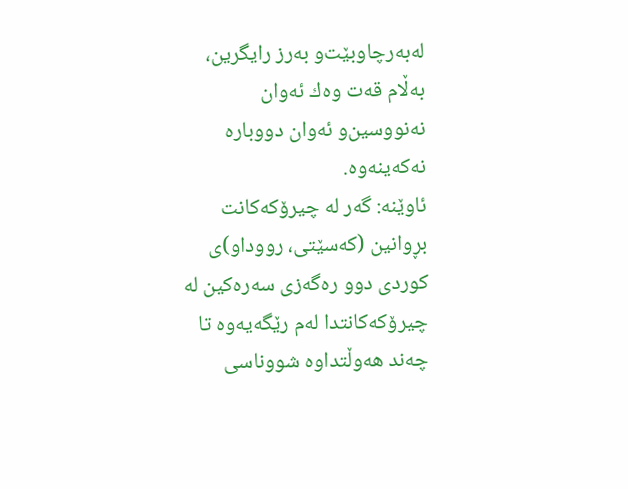له‌به‌رچاوبێت‌و به‌رز رایگرین، به‌ڵام قه‌ت وه‌ك ئه‌وان نه‌نووسین‌و ئه‌وان دووباره‌ نه‌كه‌ینه‌وه‌.
ئاوێنه‌: گه‌ر له‌ چیرۆكه‌كانت بڕوانین (كه‌سێتی‌، رووداو)ی‌ كوردی‌ دوو ره‌گه‌زی‌ سه‌ره‌كین له‌ چیرۆكه‌كانتدا له‌م رێگه‌یه‌وه‌ تا چه‌ند هه‌وڵتداوه‌ شووناسی‌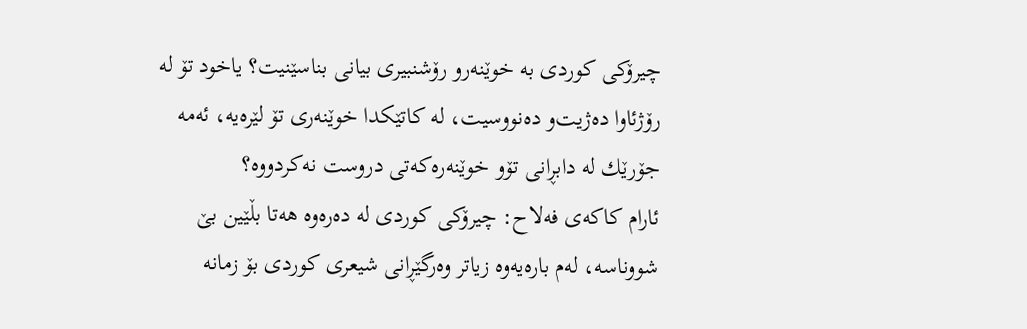چیرۆكی‌ كوردی‌ به‌ خوێنه‌رو رۆشنبیری‌ بیانی‌ بناسێنیت؟ یاخود تۆ له‌ رۆژئاوا ده‌ژیت‌و ده‌نووسیت، له‌ كاتێكدا خوێنه‌ری‌ تۆ لێره‌یه‌، ئه‌مه‌ جۆرێك له‌ دابڕانی‌ تۆو خوێنه‌ره‌كه‌تی‌ دروست نه‌كردووه‌؟
ئارام كاكه‌ی‌ فه‌لاح: چیرۆكی‌ كوردی‌ له‌ ده‌ره‌وه‌ هه‌تا بڵێین بێ‌ شووناسه‌، له‌م باره‌یه‌وه‌ زیاتر وه‌رگێڕانی‌ شیعری‌ كوردی‌ بۆ زمانه‌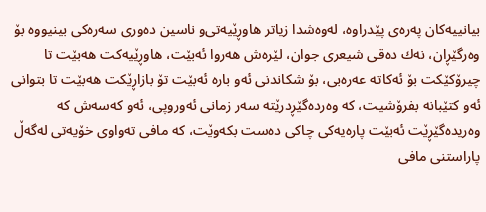بیانییه‌كان په‌ره‌ی‌ پێدراوه‌، له‌وه‌شدا زیاتر هاوڕێیه‌تی‌‌و ناسین ده‌وری‌ سه‌ره‌كی‌ بینیووه‌ بۆ وه‌رگێڕان، نه‌ك ده‌قی‌ شیعری‌ جوان، لێره‌ش هه‌روا ئه‌بێت، هاوڕێیه‌كت هه‌بێت تا چیرۆكێكت بۆ ئه‌كاته‌ عه‌ره‌بی‌، بۆ شكاندنی‌ ئه‌و باره‌ ئه‌بێت تۆ بازاڕێكت هه‌بێت تا بتوانی ئه‌و كتێبانه‌ بفرۆشیت، كه‌ وه‌رده‌گێڕدرێته‌ سه‌ر زمانی‌ ئه‌وروپی‌، ئه‌و كه‌سه‌ش كه‌ وه‌ریده‌گێڕێت ئه‌بێت پاره‌یه‌كی‌ چاكی‌ ده‌ست بكه‌وێت، كه‌ مافی‌ ته‌واوی‌ خۆیه‌تی‌ له‌گه‌ڵ‌ پاراستنی‌ مافی‌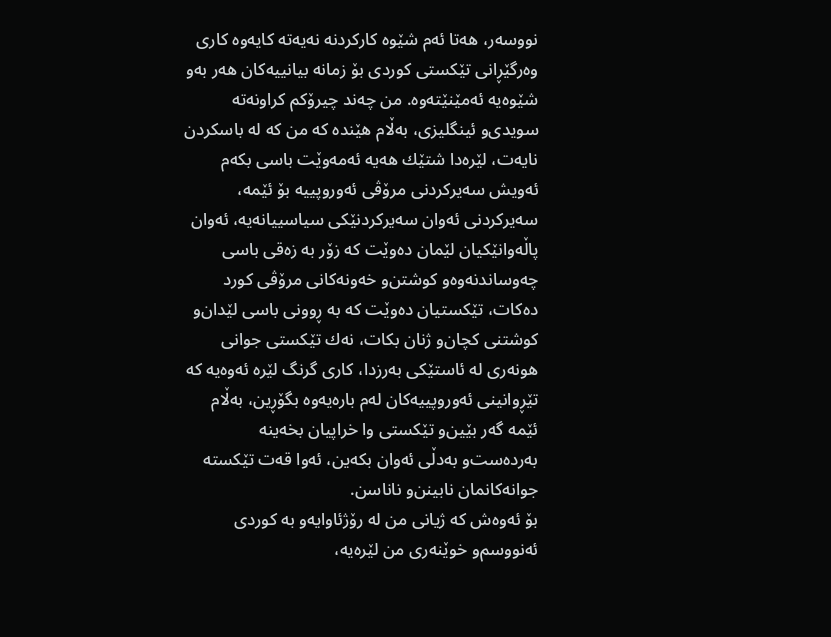نووسه‌ر، هه‌تا ئه‌م شێوه‌ كاركردنه‌ نه‌یه‌ته‌ كایه‌وه‌ كاری‌ وه‌رگێڕانی‌ تێكستی‌ كوردی‌ بۆ زمانه‌ بیانییه‌كان هه‌ر به‌و شێوه‌یه‌ ئه‌مێنێته‌وه‌. من چه‌ند چیرۆكم كراونه‌ته‌ سویدی‌‌و ئینگلیزی‌، به‌ڵام هێنده‌ كه‌ من كه‌ له‌ باسكردن نایه‌ت، لێره‌دا شتێك هه‌یه‌ ئه‌مه‌وێت باسی‌ بكه‌م ئه‌ویش سه‌یركردنی‌ مرۆڤی‌ ئه‌وروپییه‌ بۆ ئێمه‌، سه‌یركردنی‌ ئه‌وان سه‌یركردنێكی‌ سیاسییانه‌یه‌، ئه‌وان پاڵه‌وانێكیان لێمان ده‌وێت كه‌ زۆر به‌ زه‌قی‌ باسی‌ چه‌وساندنه‌وه‌و كوشتن‌و خه‌ونه‌كانی‌ مرۆڤی‌ كورد ده‌كات، تێكستیان ده‌وێت كه‌ به‌ ڕوونی‌ باسی‌ لێدان‌و كوشتنی‌ كچان‌و ژنان بكات، نه‌ك تێكستی‌ جوانی‌ هونه‌ری‌ له‌ ئاستێكی‌ به‌رزدا، كاری‌ گرنگ لێره‌ ئه‌وه‌یه‌ كه‌ تێڕوانینی‌ ئه‌وروپییه‌كان له‌م باره‌یه‌وه‌ بگۆڕین، به‌ڵام ئێمه‌ گه‌ر بێین‌و تێكستی‌ وا خراپیان بخه‌ینه‌ به‌رده‌ست‌و به‌دڵی‌ ئه‌وان بكه‌ین، ئه‌وا قه‌ت تێكسته‌ جوانه‌كانمان نابینن‌و ناناسن.
بۆ ئه‌وه‌ش كه‌ ژیانی‌ من له‌ رۆژئاوایه‌و به‌ كوردی‌ ئه‌نووسم‌و خوێنه‌ری‌ من لێره‌یه‌،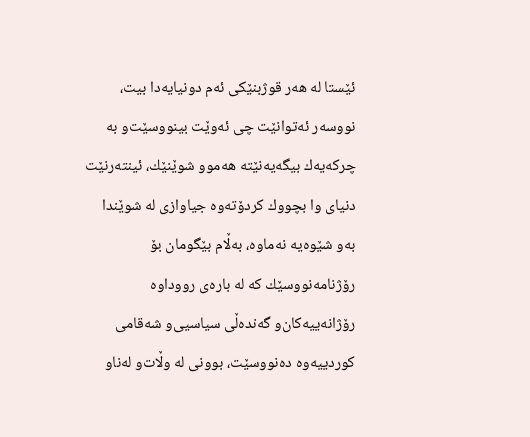ئێستا له‌ هه‌ر قوژبنێكی‌ ئه‌م دونیایه‌دا بیت، نووسه‌ر ئه‌توانێت چی‌ ئه‌وێت بینووسێت‌و به‌ چركه‌یه‌ك بیگه‌یه‌نێته‌ هه‌موو شوێنێك، ئینته‌رنێت دنیای‌ وا بچووك كردۆته‌وه‌ جیاوازی‌ له‌ شوێندا به‌و شێوه‌یه‌ نه‌ماوه‌، به‌ڵام بێگومان بۆ رۆژنامه‌نووسێك كه‌ له‌ باره‌ی‌ رووداوه‌ رۆژانه‌ییه‌كان‌و گه‌نده‌ڵی‌ سیاسیی‌‌و شه‌قامی‌ كوردییه‌وه‌ ده‌نووسێت، بوونی‌ له‌ وڵات‌و له‌ناو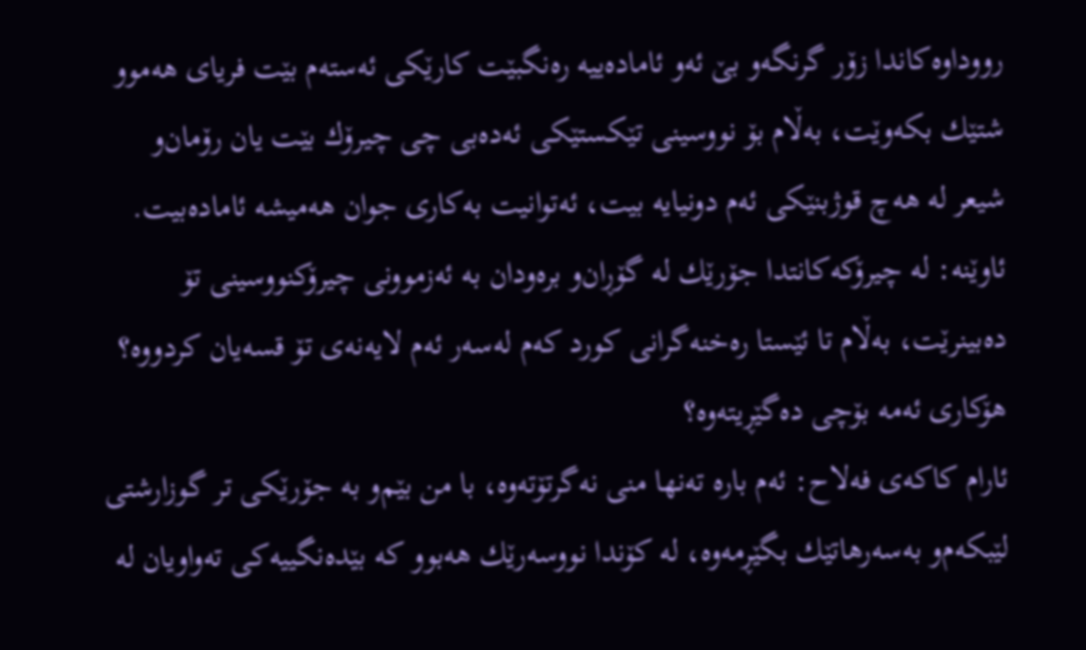رووداوه‌كاندا زۆر گرنگه‌و بێ‌ ئه‌و ئاماده‌ییه‌ ره‌نگبێت كارێكی‌ ئه‌سته‌م بێت فریای‌ هه‌موو شتێك بكه‌وێت، به‌ڵام بۆ نووسینی‌ تێكستێكی‌ ئه‌ده‌بی‌ چی‌ چیرۆك بێت یان رۆمان‌و شیعر له‌ هه‌چ قوژبنێكی‌ ئه‌م دونیایه‌ بیت، ئه‌توانیت به‌كاری‌ جوان هه‌میشه‌ ئاماده‌بیت.
ئاوێنه‌: له‌ چیرۆكه‌كانتدا جۆرێك له‌ گۆڕان‌و بره‌ودان به‌ ئه‌زموونی‌ چیرۆكنووسینی‌ تۆ ده‌بینرێت، به‌ڵام تا ئێستا ره‌خنه‌گرانی‌ كورد كه‌م له‌سه‌ر ئه‌م لایه‌نه‌ی‌ تۆ قسه‌یان كردووه‌؟ هۆكاری‌ ئه‌مه‌ بۆچی‌ ده‌گێڕیته‌وه‌؟
ئارام كاكه‌ی‌ فه‌لاح: ئه‌م باره‌ ته‌نها منی‌ نه‌گرتۆته‌وه‌، با من بێم‌و به‌ جۆرێكی‌ تر گوزارشتی‌ لێبكه‌م‌و به‌سه‌رهاتێك بگێڕمه‌وه‌، له‌ كۆندا نووسه‌رێك هه‌بوو كه‌ بێده‌نگییه‌كی‌ ته‌واویان له‌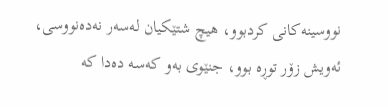نووسینه‌كانی‌ كردبوو، هیچ شتێكیان له‌سه‌ر نه‌ده‌نووسی‌، ئه‌ویش زۆر توڕه‌ بوو، جنێوی‌ به‌و كه‌سه‌ ده‌دا كه‌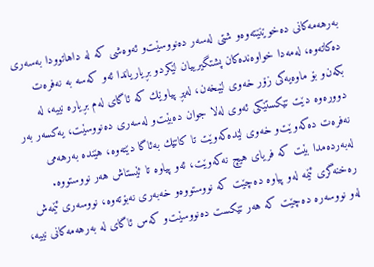به‌رهه‌مه‌كانی‌ ده‌خوێنێته‌وه‌و شتی‌ له‌سه‌ر ده‌نووسێت‌و ئه‌وه‌شی‌ كه‌ له‌ داهاتوودا به‌سه‌ری‌ ده‌كاته‌وه‌، له‌مه‌دا خواوه‌نده‌كان پشتگیرییان لێكرد‌و بڕیاریاندا ئه‌و كه‌سه‌ به‌ نه‌فره‌ت بكه‌ن‌و بۆ ماوه‌یه‌كی‌ زۆر خه‌وی‌ لێبخه‌ن، له‌پڕ پیاوێك كه‌ ئاگای‌ له‌م بڕیاره‌ نییه‌، له‌ دووره‌وه‌ دێت تێكستێكی‌ ئه‌وی‌ له‌لا جوان ده‌بێت‌و له‌سه‌ری‌ ده‌نووسێت، یه‌كسه‌ر به‌ر نه‌فره‌ت ده‌كه‌وێت‌و خه‌وی‌ لێده‌كه‌وێت تا كاتێك به‌ئاگا دێته‌وه‌، هێنده‌ به‌رهه‌می‌ له‌به‌رده‌مدا بێت كه‌ فریای‌ هیچ نه‌كه‌وێت، ئه‌و پیاوه‌ تا ئێستاش هه‌ر نووستووه‌.
ره‌خنه‌گری‌ ئێمه‌ له‌و پیاوه‌ ده‌چێت كه‌ نووستووه‌و خه‌به‌ری‌ نه‌بۆته‌وه‌، نووسه‌ری‌ ئێمه‌ش له‌و نووسه‌ره‌ ده‌چێت كه‌ هه‌ر تێكست ده‌نووسێت‌و كه‌س ئاگای‌ له‌ به‌رهه‌مه‌كانی‌ نییه‌،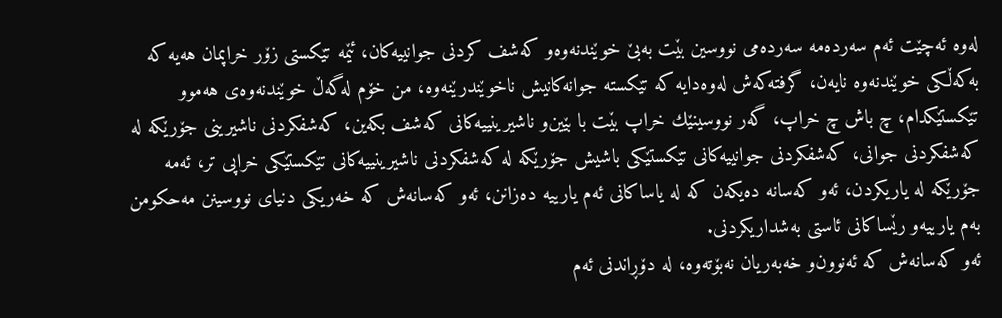له‌وه‌ ئه‌چێت ئه‌م سه‌رده‌مه‌ سه‌رده‌می‌ نووسین بێت به‌بێ‌ خوێندنه‌وه‌و كه‌شف كردنی‌ جوانییه‌كان، ئێمه‌ تێكستی‌ زۆر خراپمان هه‌یه‌ كه‌ به‌كه‌ڵكی‌ خوێندنه‌وه‌ نایه‌ن، گرفته‌كه‌ش له‌وه‌دایه‌ كه‌ تێكسته‌ جوانه‌كانیش ناخوێندرێنه‌وه‌، من خۆم له‌گه‌ڵ‌ خوێندنه‌وه‌ی هه‌موو تێكستێكدام، چ باش چ خراپ، گه‌ر نووسینێك خراپ بێت با بێین‌و ناشیرینییه‌كانی‌ كه‌شف بكه‌ین، كه‌شفكردنی‌ ناشیرینی‌ جۆرێكه‌ له‌ كه‌شفكردنی‌ جوانی‌، كه‌شفكردنی‌ جوانییه‌كانی‌ تێكستێكی‌ باشیش جۆرێكه‌ له‌ كه‌شفكردنی‌ ناشیرینییه‌كانی‌ تێكستێكی‌ خراپی‌ تر، ئه‌مه‌ جۆرێكه‌ له‌ یاریكردن، ئه‌و كه‌سانه‌ ده‌یكه‌ن كه‌ له‌ یاساكانی‌ ئه‌م یارییه‌ ده‌زانن، ئه‌و كه‌سانه‌ش كه‌ خه‌ریكی‌ دنیای‌ نووسینن مه‌حكومن به‌م یارییه‌و رێساكانی‌ ئاستی‌ به‌شداریكردنی‌.
ئه‌و كه‌سانه‌ش كه‌ ئه‌نوون‌و خه‌به‌ریان نه‌بۆته‌وه‌، له‌ دۆڕاندنی‌ ئه‌م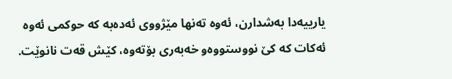یارییه‌دا به‌شدارن، ئه‌وه‌ ته‌نها مێژووی‌ ئه‌ده‌به‌ كه‌ حوكمی‌ ئه‌وه‌ ئه‌كات كه‌ كێ‌ نووستووه‌و خه‌به‌ری‌ بۆته‌وه‌، كێش قه‌ت نانوێت.